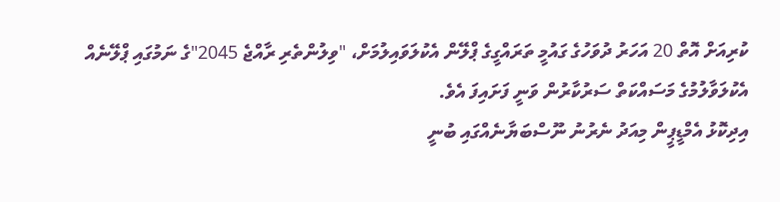ކުރިއަށް އޮތް 20 އަހަރު ދުވަހުގެ ގައުމީ ތަރައްގީގެ ޕްލޭން އެކުލަވައިލުމަށް، "ވިލުންތެރި ރާއްޖެ 2045"ގެ ނަމުގައި ޕްލޭނެއް އެކުލަވާލުމުގެ މަސައްކަތް ސަރުކާރުން ވަނީ ފަށައިފަ އެވެ.
އިދިކޮޅު އެމްޑީޕީން މިއަދު ނެރުނު ނޫސްބަޔާނެއްގައި ބުނީ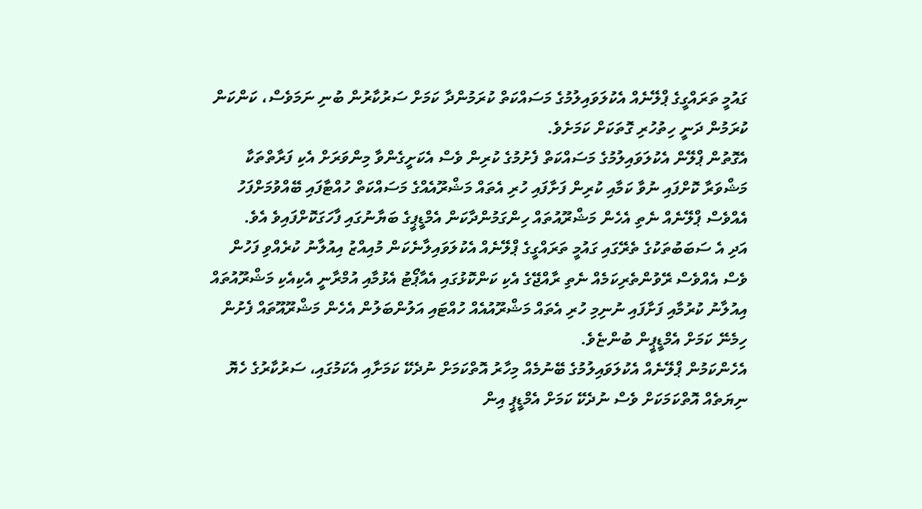ގައުމީ ތަރައްގީގެ ޕްލޭނެއް އެކުލަވައިލުމުގެ މަސައްކަތް ކުރަމުންދާ ކަމަށް ސަރުކާރުން ބުނި ނަމަވެސް، ކަންކަން ކުރަމުން ދަނީ ހިތުހުރި ގޮތަކަށް ކަމަށެވެ.
އެގޮތުން ޕްލޭން އެކުލަވައިލުމުގެ މަސައްކަތް ފެށުމުގެ ކުރިން ވެސް އެކަށީގެންވާ މިންވަރަށް އެކި ފަރާތްތަކާ މަޝްވަރާ ކޮށްފައި ނުވާ ކަމާއި ކުރިން ފަށާފައި ހުރި އެތައް މަޝްރޫއެއްގެ މަސައްކަތް ހުއްޓާފައި ބޭއްވުމަށްފަހު އެއްވެސް ޕްލޭނެއް ނެތި އެހެން މަޝްރޫއުތައް ހިންގަމުންދާކަން އެމްޑީޕީގެ ބަޔާނުގައި ފާހަގަކޮށްފައިވެ އެވެ.
އަދި އެ ސަބަބުތަކުގެ ތެރޭގައި ގައުމީ ތަރައްގީގެ ޕްލޭނެއް އެކުލަވައިލާނެކަން މުއިއްޒު އިއުލާނު ކުރެއްވި ފަހުން ވެސް އެއްވެސް ރޭވުންތެރިކަމެއް ނެތި ރާއްޖޭގެ އެކި ކަންކޮޅުގައި އެއާޕޯޓު އެޅުމާއި އުމްރާނީ އެކިއެކި މަޝްރޫއުތައް އިއުލާނު ކުރުމާއި ފަށާފައި ނުނިމި ހުރި އެތައް މަޝްރޫއުއެއް ހުއްޓައި އަލުންބަލުން އެހެން މަޝްރޫއޫތައް ފެށުން ހިމެނޭ ކަމަށް އެމްޑީޕީން ބުންޏެވެ.
އެހެންކަމުން ޕްލޭނެއް އެކުލަވައިލުމުގެ ބޭނުމެއް މިހާރު އޮތްކަމަށް ނުދެކޭ ކަމަށާއި އެކަމުގައި، ސަރުކާރުގެ ހެޔޮ ނިޔަތެއް އޮތްކަމަކަށް ވެސް ނުދެކޭ ކަމަށް އެމްޑީޕީ އިން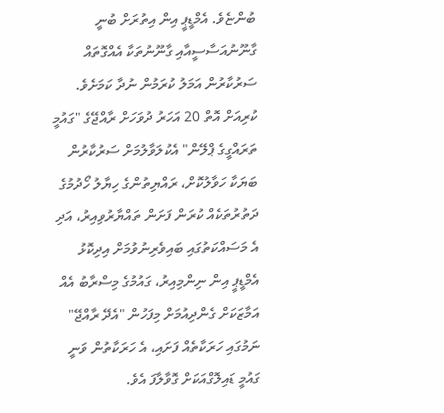ބުންޏެވެ. އެމްޑީޕީ އިން އިތުރަށް ބުނީ ގާނޫނުއަސާސީއާއި ގާނޫނުތަކާ އެއްގޮތައް ސަރުކާރުން އަމަލު ކުރަމުން ނުދާ ކަމަށެވެ.
ކުރިއަށް އޮތް 20 އަހަރު ދުވަހަށް ރާއްޖޭގެ "ގައުމީ ތަރައްގީގެ ޕްލޭން" އެކުލަވާލުމަށް ސަރުކާރުން ބަޔަކާ ހަވާލުކޮށް، ރައްޔިތުންގެ ހިޔާލު ހޯދުމުގެ ދަތުރުތަކެއް ކުރަން ފަށަން ތައްޔާރުވިއިރު، އަދި އެ މަސައްކަތުގައި ބައިވެރިނުވުމަށް އިދިކޮޅު އެމްޑީޕީ އިން ނިންމިއިރު، ގައުމުގެ މިސްރާބު އެއް އަމާޒަކަށް ގެންދިއުމަށް މިފަހުން "އެދޭ ރާއްޖޭ" ނަމުގައި ހަރަކާތެއް ފަށައި، އެ ހަރަކާތުން ވަނީ ގައުމީ ޑައިލޮގްއަކަށް ގޮވާލާފަ އެވެ.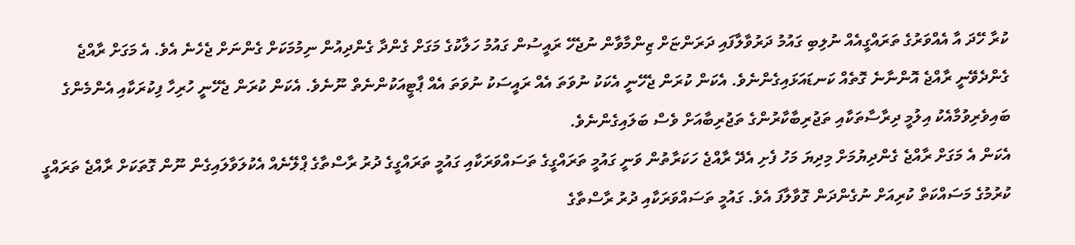ކުރާ ހޭދަ އާ އެއްވަރުގެ ތަރައްގީއެއް ނުލިބި ގައުމު ދަރުވާލާފައި ދަރަންޏަށް ޒިންމާވާން ނުޖެހޭ ރައީސުން ގައުމު ހަލާކުގެ މަގަށް ގެންދާ ގެންދިއުން ނިމުމަކަށް ގެންނަށް ޖެހެނެ އެވެ. އެ މަގަށް ރާއްޖެ ގެންދެވޭނީ ރާއްޖެ އޮންނާނެ ގޮތެއް ކަނޑައަޅައިގެންނެވެ. އެކަން ކުރަން ޖެހޭނީ އެކަކު ނުވަތަ އެއް ރައީސަކު ނުވަތަ އެއް ޕާޓީއަކުންނެތް ނޫނެވެ. އެކަން ކުރަން ޖެހޭނީ ހުރިހާ ފިކުރަކާއި އެންމެންގެ ބައިވެރިވުމާއެކު އިލުމީ ދިރާސާތަކާއި ތަޖުރިބާކާރުންގެ ތަޖުރިބާއަށް ވެސް ބަލައިގެންނެވެ.
އެކަން އެ މަގަށް ރާއްޖެ ގެންދިޔުމަށް މިދިޔަ މަހު ފެށި އެދޭ ރާއްޖެ ހަކަރާތުން ވަނީ ގައުމީ ތަރައްގީގެ ތަސައްވަރަކާއި ގައުމީ ތަރައްގީގެ ދުރު ރާސްތާގެ ޕްލޭނެއް އެކުލަވާލައިގެން ނޫން ގޮތަކަށް ރާއްޖެ ތަރައްގީ ކުރުމުގެ މަސައްކަތް ކުރިއަށް ނުގެންދަން ގޮވާލާފަ އެވެ. ގައުމީ ތަސައްވަރަކާއި ދުރު ރާސްތާގެ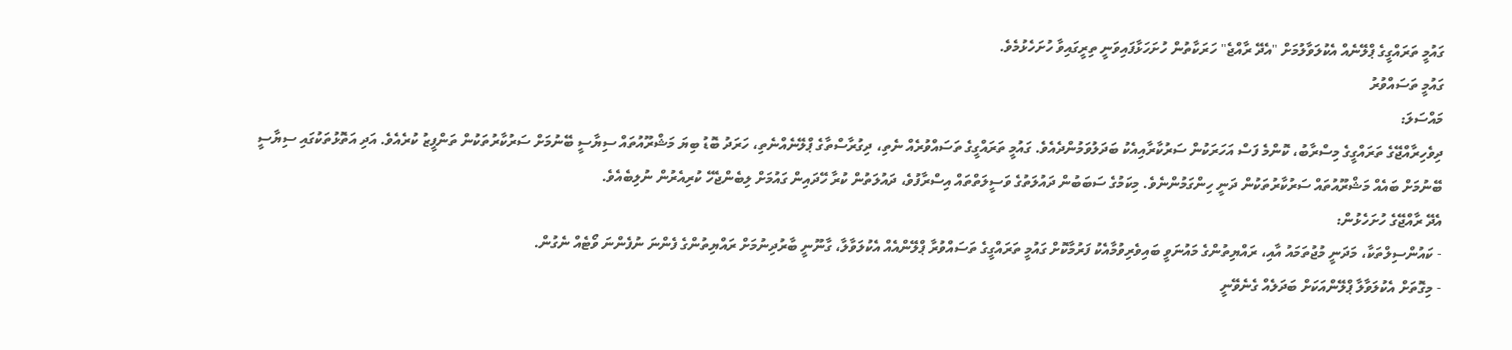ގައުމީ ތަރައްގީގެ ޕްލޭނެއް އެކުލަވާލުމަށް "އެދޭ ރާއްޖެ" ހަރަކާތުން ހުށަހަޅާފައިވަނީ ތިރީގައިވާ ހުށަހެޅުމެވެ.
ގައުމީ ތަސައްވުރު
މައްސަލަ:
ދިވެހިރާއްޖޭގެ ތަރައްގީގެ މިސްރާބު، ކޮންމެ ފަސް އަހަރަކުން ސަރުކާރާއިއެކު ބަދަލުވަމުންދެއެވެ. ގައުމީ ތަރައްގީގެ ތަސައްވުރެއް ނެތި، ދިގުރާސްތާގެ ޕްލޭނެއްނެތި، ހަރަދު ބޮޑު ބިޔަ މަޝްރޫއުތައް ސިޔާސީ ބޭނުމަށް ސަރުކާރުތަކުން ތަންފީޒު ކުރެއެވެ. އަދި އަތޮޅުތަކުގައި ސިޔާސީ ބޭނުމަށް ބައެއް މަޝްރޫއުތައް ސަރުކާރުތަކުން ދަނީ ހިންގަމުންނެވެ. މިކަމުގެ ސަބަބުން ދައުލަތުގެ ވަސީލަތްތައް އިސްރާފުވެ، ދައުލަތުން ކުރާ ހޭދައިން ގައުމަށް ލިބެންޖެހޭ ކުރިއެރުން ނުލިބެއެވެ.
އެދޭ ރާއްޖޭގެ ހުށަހެޅުން:
- ކައުންސިލްތަކާ، މަދަނީ މުޖުތަމައު އާއި، ރައްޔިތުންގެ މައުނަވީ ބައިވެރިވުމާއެކު ފަރުމާކޮށް ގައުމީ ތަރައްގީގެ ތަސައްވުރާ ޕްލޭންއެއް އެކުލަވާލާ، ގާނޫނީ ބާރުދިނުމަށް ރައްޔިތުންގެ ފެންނަ ނުފެންނަ ވޯޓެއް ނެގުން.
- މިގޮތަށް އެކުލަވާލާ ޕްލޭންއަކަށް ބަދަލެއް ގެނެވޭނީ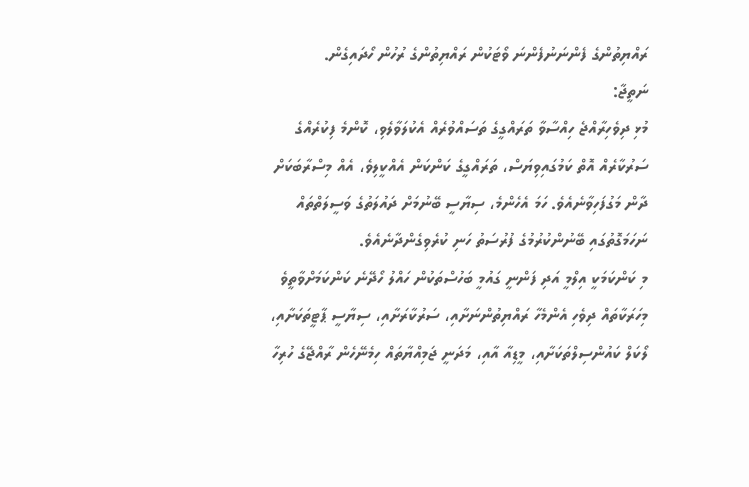ރައްޔިތުންގެ ފެންނަނުފެންނަ ވޯޓަކުން ރައްޔިތުންގެ ރުހުން ހޯދައިގެން.
ނަތީޖާ:
މުޅި ދިވެހިރާއްޖެ ހިއްސާވާ ތަރައްގީގެ ތަސައްވުރެއް އެކުލަވާލެވި، ކޮންމެ ފިކުރެއްގެ ސަރުކާރެއް އޮތް ކަމުގައިވިޔަސް، ތަރައްގީގެ ކަންކަން އެއްކީލިވެ، އެއް މިސްރާބަކަށް ދާން މަގުފަހިވާނެއެވެ. ހަމަ އެހެންމެ، ސިޔާސީ ބޭނުމަށް ދައުލަތުގެ ވަސީލަތްތައް ނަހަމަގޮތުގައި ބޭނުންކުރުމުގެ ފުރުސަތު ހަނި ކުރެވިގެންދާނެއެވެ.
މި ކަންކަމަކީ އިލްމީ އަދި ފަންނީ ގައުމީ ބަހުސްތަކުން ހައްލު ހޯދޭނެ ކަންކަމަށްވާތީވެ މިހަރަކާތައް ދިވެހި އެންމެހާ ރައްޔިތުންނަށާއި، ސަރުކާރަށާއި، ސިޔާސީ ޕާޓީތަކަށާއި، ލޯކަލް ކައުންސިލްތަކަށާއި، މީޑިއާ އާއި، މަދަނީ ޖަމިއްޔާތައް ހިމެނޭހެން ރާއްޖޭގެ ހުރިހާ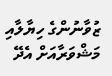ޒުވާނުންގެ ހިޔާލާއި މަޝްވަރާއަށް އެދޭ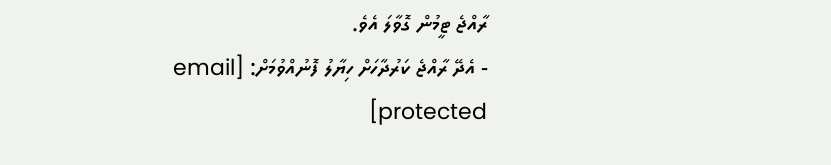ރާއްޖެ ޓީމުން ގޮވާލަ އެވެ.
- އެދޭ ރާއްޖެ ކަރުދާހަށް ހިޔާލު ފޮނުއްވުމަށް: [email protected]